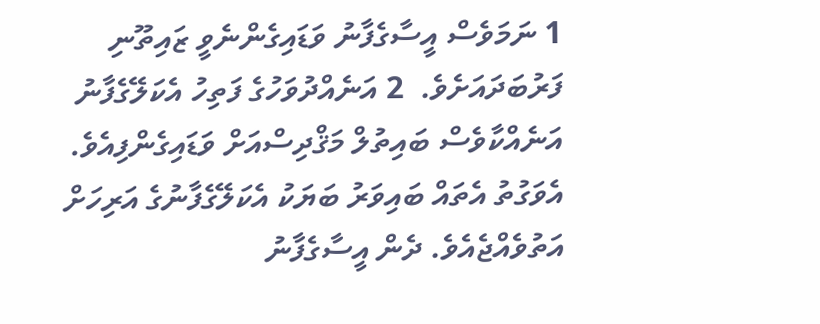1 ނަމަވެސް އީސާގެފާނު ވަޑައިގެންނެވީ ޒައިތޫނި ފަރުބަދައަށެވެ.  2 އަނެއްދުވަހުގެ ފަތިހު އެކަލޭގެފާނު އަނެއްކާވެސް ބައިތުލް މަޤްދިސްއަށް ވަޑައިގެންފިއެވެ. އެވަގުތު އެތައް ބައިވަރު ބަޔަކު އެކަލޭގެފާނުގެ އަރިހަށް އަތުވެއްޖެއެވެ. ދެން އީސާގެފާނު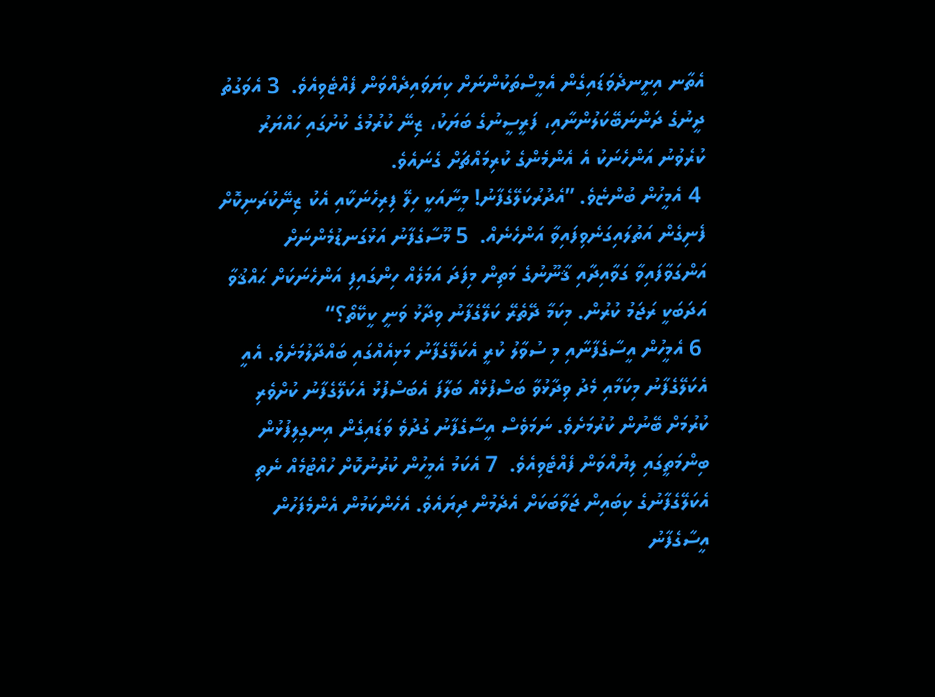އެތާނ އިށީނދެވަޑައިގެން އެމީސްތަކުންނަށް ކިޔަވައިދެއްވަން ފެއްޓެވިއެވެ.  3 އެވަގުތު ދީނުގެ ދަންނަބޭކަލުންނާއި، ފަރީސީނުގެ ބަޔަކު، ޒިނޭ ކުރުމުގެ ކުށުގައި ހައްޔަރު ކުރެވުނު އަންހެނަކު އެ އެންމެންގެ ކުރިމައްޗަށް ގެނައެވެ.
 4 އެމީހުން ބުންޏެވެ. ”އެދުރުކަލޭގެފާނު! މީނާއަކީ ހިލޭ ފިރިހެނަކާއި އެކު ޒިނޭކުރަނިކޮށް ފެނިގެން އަތުލައިގަނެވިފައިވާ އަންހެނެއް.  5 މޫސާގެފާނު އަޅުގަނޑުމެންނަށް އަންގަވާފައިވާ ގަވާއިދާއި ޤާނޫނުގެ މަތިން މިފަދަ އަމަލެއް ހިންގައިފި އަންހެނަކަށް ޙައްޤުވާ އަދަބަކީ ރަޖަމު ކުރުން. މިކަމާ ދޭތެރޭ ކަލޭގެފާނު ވިދާޅު ވަނީ ކީކޭތޯ؟“
 6 އެމީހުން އީސާގެފާނާއި މި ސުވާލު ކުރީ އެކަލޭގެފާނު މަޅިއެއްގައި ބައްދާލުމަށެވެ. އެއީ އެކަލޭގެފާނު މިކަމާއި މެދު ވިދާޅުވާ ބަސްފުޅެއް ބަލާފަ އެބަސްފުޅު އެކަލޭގެފާނު ކުށްވެރި ކުރުމަށް ބޭނުން ކުރުމަށެވެ. ނަމަވެސް އީސާގެފާނު ގުދުވެ ވަޑައިގެން އިނގިލިފުޅުން ބިންމަތީގައި ލިޔުއްވަން ފެއްޓެވިއެވެ.  7 އެކަމު އެމީހުން ކުރުނުކޮށް ހުއްޓުމެއް ނެތި އެކަލޭގެފާނުގެ ކިބައިން ޖަވާބަކަށް އެދެމުން ދިޔައެވެ. އެހެންކަމުން އެންމެފަހުން އީސާގެފާނު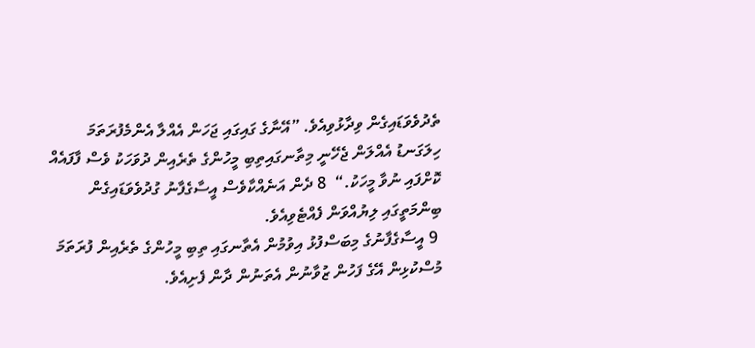ތެދުވެވަޑައިގެން ވިދާޅުވިއެވެ. ”އޭނާގެ ގައިގައި ޖަހަން އެއްލާ އެންމެފުރަތަމަ ހިލަގަނޑު އެއްލަން ޖެހޭނީ މިތާނގައިތިބި މީހުންގެ ތެރެއިން ދުވަހަކު ވެސް ފާފައެއް ކޮށްފައި ނުވާ މީހަކު.“  8 ދެން އަނެއްކާވެސް އީސާގެފާނު ގުދުވެވަޑައިގެން ބިންމަތީގައި ލިޔުއްވަން ފެއްޓެވިއެވެ.
 9 އީސާގެފާނުގެ މިބަސްފުޅު އިވުމުން އެތާނގައި ތިބި މީހުންގެ ތެރެއިން ފުރަތަމަ މުސްކުޅިން އޭގެ ފަހުން ޒުވާނުން އެތަނުން ދާން ފެށިއެވެ.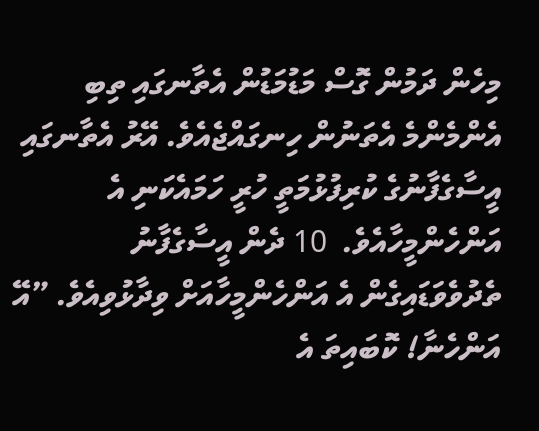މިހެން ދަމުން ގޮސް މަޑުމަޑުން އެތާނގައި ތިބި އެންމެންމެ އެތަނުން ހިނގައްޖެއެވެ. އޭރު އެތާނގައި އީސާގެފާނުގެ ކުރިފުޅުމަތީ ހުރީ ހަމައެކަނި އެ އަންހެންމީހާއެވެ.  10 ދެން އީސާގެފާނު ތެދުވެވަޑައިގެން އެ އަންހެންމީހާއަށް ވިދާޅުވިއެވެ. ”އޭ އަންހެނާ! ކޮބައިތަ އެ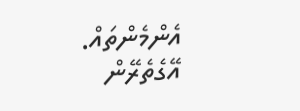އެންމެންތައް. އޭގެތެރޭން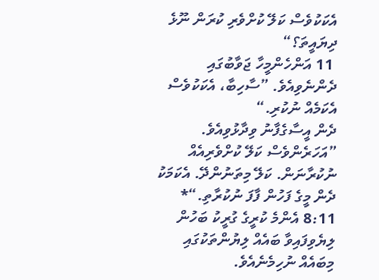އެކަކުވެސް ކަލޭ ކުށްވެރި ކުރަން ނޫޅެ ދިޔައީތަ؟“
 11 އަންހެންމީހާ ޖަވާބުގައި ދެންނެވިއެވެ. ”ސާހިބާ، އެކަކުވެސް އެކަމެއް ނުކުރި.“
ދެން އީސާގެފާނު ވިދާޅުވިއެވެ. ”އަހަރެންވެސް ކަލޭ ކުށްވެރިއެއް ނުކުރާނަން. ކަލޭ މިތަނުންދޭ. އެކަމަކު ދެން މީގެ ފަހުން ފާފަ ނުކުރާތި.“*  8:11 އެންމެ ކުރީގެ ގުރީކު ބަހުން ލިޔެވިފައިވާ ބައެއް ލިޔުންތަކުގައި މިބައެއް ނުހިމެނެއެވެ.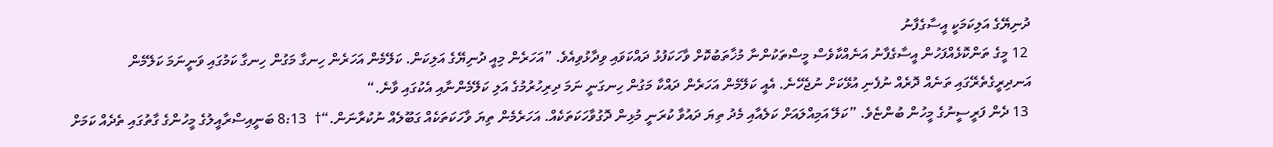ދުނިޔޭގެ އަލިކަމަކީ އީސާގެފާނު
 12 މީގެ ތަންކޮޅެއްފަހުން އީސާގެފާނު އަނެއްކާވެސް މީސްތަކުންނާ މުޚާތަބުކޮށް ވާހަކަފުޅު ދައްކަވައި ވިދާޅުވިއެވެ. ”އަހަރެން މިއީ ދުނިޔޭގެ އަލިކަން. ކަލޭމެން އަހަރެން ހިނގާ މަގުން ހިނގާ ކަމުގައި ވަނީނަމަ ކަލޭމެން އަނދިރީގެތެރޭގައި ތަނެއް ދޮރެއް ނުފެނި އުޅޭކަށް ނުޖެހޭނެ. އެއީ ކަލޭމެން އަހަރެން ދައްކާ މަގުން ހިނގަނީ ނަމަ ދިރިހުރުމުގެ އަލި ކަލޭމެންނާއި އެކުގައި ވާނެ.“
 13 ދެން ފަރީސީނުގެ މީހުން ބުންޏެވެ. ”ކަލޭ އަމިއްލައަށް ކަލެއާއި މެދު ތިޔަ ދައުވާ ކުރަނީ މުޅިން ދޮގުވާހަކަތަކެއް. އަހަރެމެން ތިޔަ ވާހަކަތަކެއް ގަބޫލެއް ނުކުރާނަން.“†  8:13 ބަނީއިސްރާއީލުގެ މީހުންގެ ގާތުގައި ތެދެއް ކަމަށް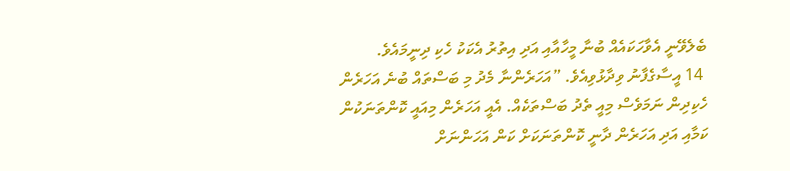ބެލެވޭނީ އެވާހަކައެއް ބުނާ މީހާއާއި އަދި އިތުރު އެކަކު ހެކި ދިނީމައެވެ.
 14 އީސާގެފާނު ވިދާޅުވިއެވެ. ”އަހަރެންނާ މެދު މި ބަސްތައް ބުނެ އަހަރެން ހެކިދިން ނަމަވެސް މިއީ ތެދު ބަސްތަކެއް. އެއީ އަހަރެން މިއައީ ކޮންތަނަކުން ކަމާއި އަދި އަހަރެން ދާނީ ކޮންތަނަކަށް ކަން އަހަންނަށް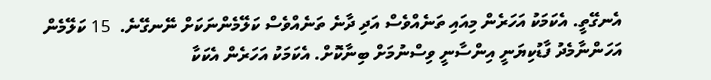އެނގޭތީ. އެކަމަކު އަހަރެން މިއައި ތަނެއްވެސް އަދި ދާނެ ތަނެއްވެސް ކަލޭމެންނަކަށް ނޭނގޭނެ.  15 ކަލޭމެން އަހަންނާމެދު ފާޑުކިޔަނީ އިންސާނީ ވިސްނުމަށް ބިނާކޮށް. އެކަމަކު އަހަރެން އެކަކާ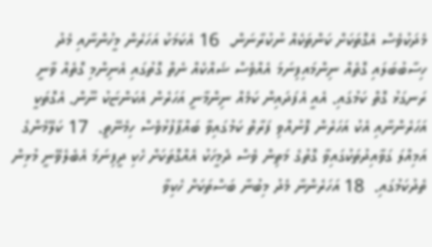މެދަކުވެސް އެގޮތަކަށް ކަންތަކެއް ނުކުރާނަން.  16 އެކަމަކު އަހަރެން މީހުންނާއި މެދު ހިސާބުބަލައި ގޮތެއް ނިންމައިފިނަމަ އެއްވެސް ޝައްކެއް ނެތް ގޮތުގައި އެނިންމި ގޮތެއް ވާނީ ރަނގަޅު ގޮތް ކަމުގައި. އެއީ އެފަދައިން ކަމެއް ނިންމާނީ އަހަރެން އެކަންޏަކު ނޫން. އެގޮތަކީ އަހަރެންނާއި އެކު އަހަރެން ފޮނުއްވި ފަރާތް ކަމުގައިވާ ބައްޕާފުޅުވެސް ހިމެނޭތީ.  17 ކަލޭމެންގެ އަމިއްލަ ގަވާއިދުތަކުގައިވާ ގޮތުގެ މަތިން ވެސް ދެމީހަކު އެއްގޮތަކަށް ހެކި ދީފިނަމަ އެބެލެވޭނީ މުޅިން ތެދުކަމުގައި.  18 އަހަރެންނާ މެދު މިބުނާ ބަސްތަކަށް ހެކިވާ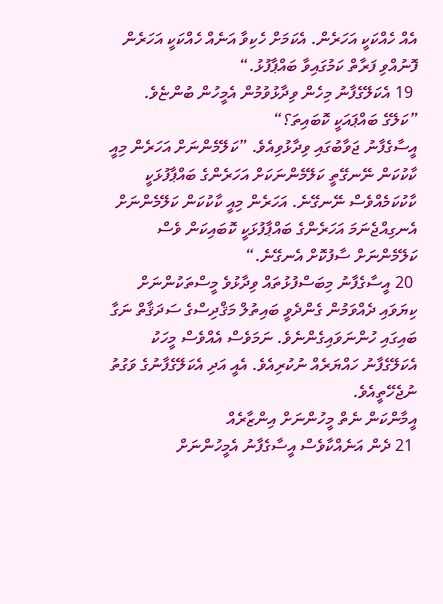އެއް ހެއްކަކީ އަހަރެން. އެކަމަށް ހެކިވާ އަނެއް ހެއްކަކީ އަހަރެން ފޮނުއްވި ފަރާތް ކަމުގައިވާ ބައްޕާފުޅު.“
 19 އެކަލޭގެފާނު މިހެން ވިދާޅުވުމުން އެމީހުން ބުންޏެވެ. ”ކަލޭގެ ބައްޕައަކީ ކޮބައިތަ؟“
އީސާގެފާނު ޖަވާބުގައި ވިދާޅުވިއެވެ. ”ކަލޭމެންނަށް އަހަރެން މިއީ ކާކުކަން ނޭނގޭތީ ކަލޭމެންނަކަށް އަހަރެންގެ ބައްޕާފުޅަކީ ކާކުކަމެއްވެސް ނޭނގޭނެ. އަހަރެން މިއީ ކާކުކަން ކަލޭމެންނަށް އެނގިއްޖެނަމަ އަހަރެންގެ ބައްޕާފުޅަކީ ކޮބައިކަން ވެސް ކަލޭމެންނަށް ސާފުކޮށް އެނގޭނެ.“
 20 އީސާގެފާނު މިބަސްފުޅުތައް ވިދާޅުވެ މީސްތަކުންނަށް ކިޔަވައި ދެއްވަމުން ގެންދެވީ ބައިތުލް މަޤްދިސްގެ ސަދަޤާތް ނަގާ ބައިގައި ހުންނަވައިގެންނެވެ. ނަމަވެސް އެއްވެސް މީހަކު އެކަލޭގެފާނު ހައްޔަރެއް ނުކުރިއެވެ. އެއީ އަދި އެކަލޭގެފާނުގެ ވަގުތު ނުޖެހޭތީއެވެ.
އީމާންކަން ނެތް މީހުންނަށް އިންޒާރެއް
 21 ދެން އަނެއްކާވެސް އީސާގެފާނު އެމީހުންނަށް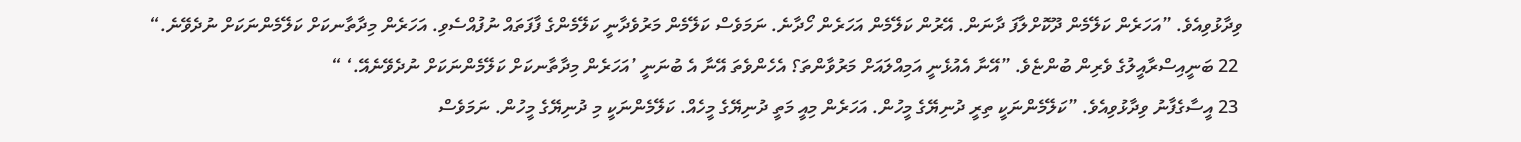ވިދާޅުވިއެވެ. ”އަހަރެން ކަލޭމެން ދޫކޮށްލާފަ ދާނަން. އޭރުން ކަލޭމެން އަހަރެން ހޯދާނެ. ނަމަވެސް ކަލޭމެން މަރުވެދާނީ ކަލޭމެންގެ ފާފަތައް ނުފުއްސެވި. އަހަރެން މިދާތާނކަށް ކަލޭމެންނަކަށް ނުދެވޭނެ.“
 22 ބަނީއިސްރާއީލުގެ ވެރިން ބުންޏެވެ. ”އޭނާ އެއުޅެނީ އަމިއްލައަށް މަރުވާންތަ؟ އެހެންވެތަ އޭނާ އެ ބުނަނީ ’އަހަރެން މިދާތާނކަށް ކަލޭމެންނަކަށް ނުދެވޭނެއޭ.‘ “
 23 އީސާގެފާނު ވިދާޅުވިއެވެ. ”ކަލޭމެންނަކީ ތިރީ ދުނިޔޭގެ މީހުން. އަހަރެން މިއީ މަތީ ދުނިޔޭގެ މީހެއް. ކަލޭމެންނަކީ މި ދުނިޔޭގެ މީހުން. ނަމަވެސް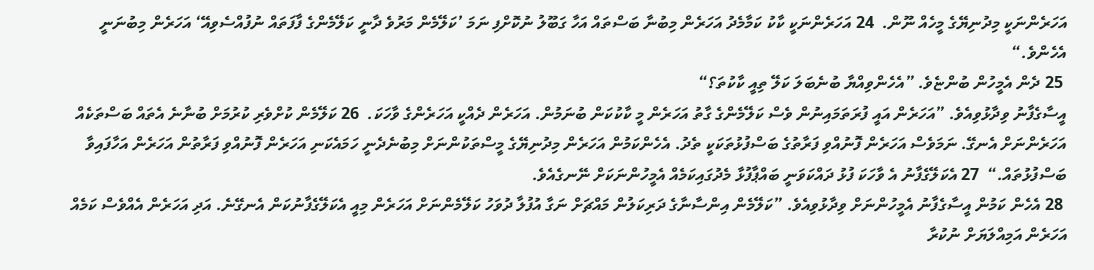އަހަރެންނަކީ މިދުނިޔޭގެ މީހެއް ނޫން.  24 އަހަރެންނަކީ ކާކު ކަމާމެދު އަހަރެން މިބުނާ ބަސްތައް އަހާ ގަބޫލު ނުކޮށްފި ނަމަ ’ކަލޭމެން މަރުވެ ދާނީ ކަލޭމެންގެ ފާފަތައް ނުފުއްސެވިއޭ‘ އަހަރެން މިބުނަނީ އެހެންވެ.“
 25 ދެން އެމީހުން ބުންޏެވެ. ”އެހެންވިއްޔާ ބުނެބަލަ ކަލޭ ތިއީ ކާކުތަ؟“
އީސާގެފާނު ވިދާޅުވިއެވެ. ”އަހަރެން އައީ ފުރަތަމައިނުން ވެސް ކަލޭމެންގެ ގާތު އަހަރެން މީ ކާކުކަން ބުނަމުން. އަހަރެން ދެއްކީ އަހަރެންގެ ވާހަކަ.  26 ކަލޭމެން ކުށްވެރި ކުރުމަށް ބުނާނެ އެތައް ބަސްތަކެއް އަހަރެންނަށް އެނގޭ. ނަމަވެސް އަހަރެން ފޮނުއްވި ފަރާތުގެ ބަސްފުޅުތަކަކީ ތެދު. އެހެންކަމުން އަހަރެން މިދުނިޔޭގެ މީސްތަކުންނަށް މިބުނެދެނީ ހަމައެކަނި އަހަރެން ފޮނުއްވި ފަރާތުން އަހަރެން އަހާފައިވާ ބަސްފުޅުތައް.“  27 އެކަލޭގެފާނު އެ ވާހަކަ ފުޅު ދައްކަވަނީ ބައްޕާފުޅާ މެދުގައިކަމެއް އެމީހުންނަކަށް ނޭނގެއެވެ.
 28 އެހެން ކަމުން އީސާގެފާނު އެމީހުންނަށް ވިދާޅުވިއެވެ. ”ކަލޭމެން އިންސާނާގެ ދަރިކަލުން މައްޗަށް ނަގާ އުފުލާ ދުވަހު ކަލޭމެންނަށް އަހަރެން މިއީ އެކަލޭގެފާނުކަން އެނގޭނެ. އަދި އަހަރެން އެއްވެސް ކަމެއް އަހަރެން އަމިއްލަޔަށް ނުކުރާ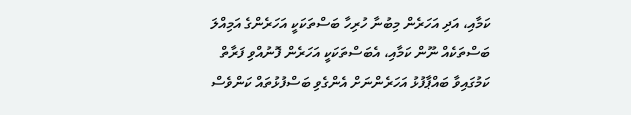ކަމާއި، އަދި އަހަރެން މިބުނާ ހުރިހާ ބަސްތަކަކީ އަހަރެންގެ އަމިއްލަ ބަސްތަކެއް ނޫން ކަމާއި، އެބަސްތަކަކީ އަހަރެން ފޮނުއްވި ފަރާތް ކަމުގައިވާ ބައްޕާފުޅު އަހަރެންނަށް އެންގެވި ބަސްފުޅުތައް ކަންވެސް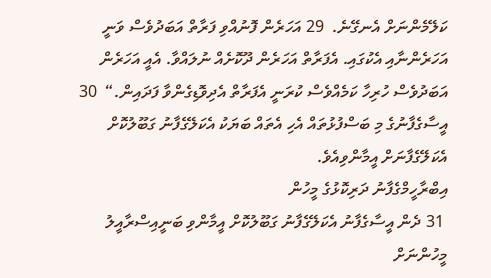ކަލޭމެންނަށް އެނގޭނެ.  29 އަހަރެން ފޮނުއްވި ފަރާތް އަބަދުވެސް ވަނީ އަހަރެންނާއި އެކުގައި. އެފަރާތް އަހަރެން ދޫކޮށެއް ނުލައްވާ. އެއީ އަހަރެން އަބަދުވެސް ހުރިހާ ކަމެއްވެސް ކުރަނީ އެފަރާތް އެދިވޮޑިގެންވާ ފަދައިން.“  30 އީސާގެފާނުގެ މި ބަސްފުޅުތައް އެހި އެތައް ބަޔަކު އެކަލޭގެފާނު ގަބޫލުކޮށް އެކަލޭގެފާނަށް އީމާންވިއެވެ.
އިބްރާހީމްގެފާނު ދަރިކޮޅުގެ މީހުން
 31 ދެން އީސާގެފާނު އެކަލޭގެފާނު ގަބޫލުކޮށް އީމާންވި ބަނީއިސްރާއީލު މީހުންނަށް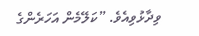ވިދާޅުވިއެވެ. ”ކަލޭމެން އަހަރެންގެ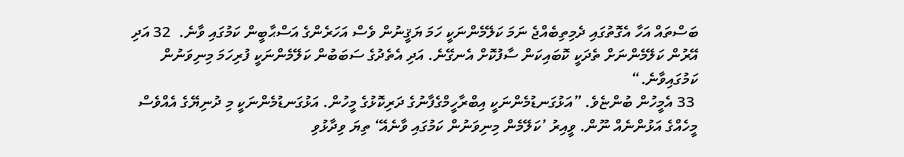ބަސްތައް އަހާ އެގޮތުގައި ދެމިތިބެއްޖެ ނަމަ ކަލޭމެންނަކީ ހަމަ ޔަޤީނުން ވެސް އަހަރެންގެ އަސްޙާބީން ކަމުގައި ވާނެ.  32 އަދި އޭރުން ކަލޭމެންނަށް ތެދަކީ ކޮބައިކަން ސާފުކޮށް އެނގޭނެ. އަދި އެތެދުގެ ސަބަބުން ކަލޭމެންނަކީ ފުރިހަމަ މިނިވަނުން ކަމުގައިވާނެ.“
 33 އެމީހުން ބުންޏެވެ. ”އަޅުގަނޑުމެންނަކީ އިބްރާހީމްގެފާނުގެ ދަރިކޮޅުގެ މީހުން. އަޅުގަނޑުމެންނަކީ މި ދުނިޔޭގެ އެއްވެސް މީހެއްގެ އަޅުންނެއް ނޫން. ވީއިރު ’ކަލޭމެން މިނިވަނުން ކަމުގައި ވާނެއޭ‘ ތިޔަ ވިދާޅުވި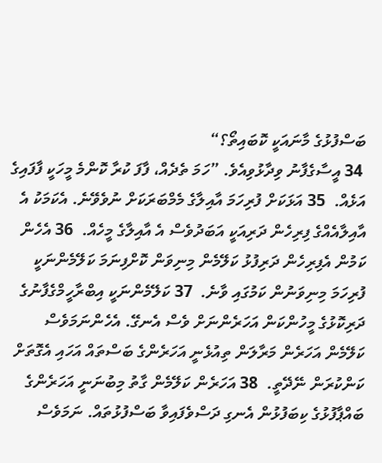ބަސްފުޅުގެ މާނައަކީ ކޮބައިތޯ؟“
 34 އީސާގެފާނު ވިދާޅުވިއެވެ. ”ހަމަ ތެދެއް، ފާފަ ކުރާ ކޮންމެ މީހަކީ ފާފައިގެ އަޅެއް.  35 އަޅަކަށް ފުރިހަމަ އާއިލާގެ މެމްބަރަކަށް ނުވެވޭނެ. އެކަމަކު އެ އާއިލާއެއްގެ ފިރިހެން ދަރިއަކީ އަބަދުވެސް އެ އާއިލާގެ މީހެއް.  36 އެހެން ކަމުން އެފިރިހެން ދަރިފުޅު ކަލޭމެން މިނިވަން ކޮށްފިނަމަ ކަލޭމެންނަކީ ފުރިހަމަ މިނިވަނުން ކަމުގައި ވާނެ.  37 ކަލޭމެންނަކީ އިބްރާހީމްގެފާނުގެ ދަރިކޮޅުގެ މީހުންކަން އަހަރެންނަށް ވެސް އެނގޭ. އެހެންނަމަވެސް ކަލޭމެން އަހަރެން މަރާލަން ތިއުޅެނީ އަހަރެންގެ ބަސްތައް އަހައި އެގޮތަށް ކަންކުރަން ނޭދޭތީ.  38 އަހަރެން ކަލޭމެން ގާތު މިބުނަނީ އަހަރެންގެ ބައްޕާފުޅުގެ ކިބަފުޅުން އެނގި ދަސްވެފައިވާ ބަސްފުޅުތައް. ނަމަވެސް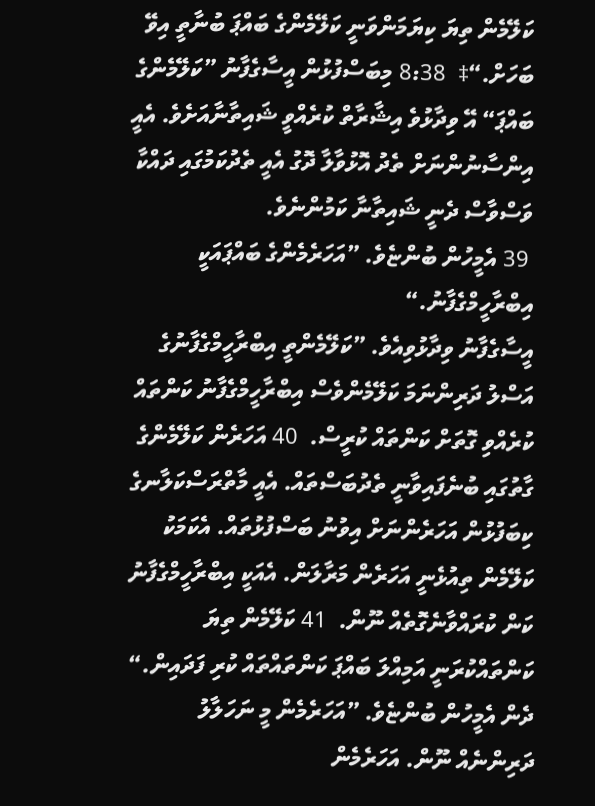ކަލޭމެން ތިޔަ ކިޔަމަންވަނީ ކަލޭމެންގެ ބައްޕަ ބުނާތީ އިވޭ ބަހަށް.“‡  8:38 މިބަސްފުޅުން އީސާގެފާނު ”ކަލޭމެންގެ ބައްޕަ“ އޭ ވިދާޅުވެ އިޝާރާތް ކުރެއްވީ ޝައިތާނާއަށެވެ. އެއީ އިންސާނުންނަށް ތެދު އޮޅުވާލާ ދޮގު އެއީ ތެދުކަމުގައި ދައްކާ ވަސްވާސް ދެނީ ޝައިތާނާ ކަމުންނެވެ.
 39 އެމީހުން ބުންޏެވެ. ”އަހަރެމެންގެ ބައްޕައަކީ އިބްރާހީމްގެފާނު.“
އީސާގެފާނު ވިދާޅުވިއެވެ. ”ކަލޭމެންތީ އިބްރާހީމްގެފާނުގެ އަސްލު ދަރިންނަމަ ކަލޭމެންވެސް އިބްރާހީމްގެފާނު ކަންތައް ކުރެއްވި ގޮތަށް ކަންތައް ކުރީސް.  40 އަހަރެން ކަލޭމެންގެ ގާތުގައި ބުނެފައިވާނީ ތެދުބަސްތައް. އެއީ މާތްރަސްކަލާނގެ ކިބަފުޅުން އަހަރެންނަށް އިވުނު ބަސްފުޅުތައް. އެކަމަކު ކަލޭމެން ތިއުޅެނީ އަހަރެން މަރާލަން. އެއަކީ އިބްރާހީމްގެފާނު ކަން ކުރައްވާނެގޮތެއް ނޫން.  41 ކަލޭމެން ތިޔަ ކަންތައްކުރަނީ އަމިއްލަ ބައްޕަ ކަންތައްތައް ކުރި ފަދައިން.“
ދެން އެމީހުން ބުންޏެވެ. ”އަހަރެމެން މީ ނަހަލާލު ދަރިންނެއް ނޫން. އަހަރެމެން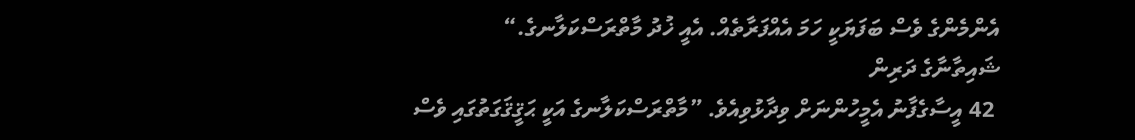އެންމެންގެ ވެސް ބަފަޔަކީ ހަމަ އެއްފަރާތެއް. އެއީ ޚުދު މާތްރަސްކަލާނގެ.“
ޝައިތާނާގެ ދަރިން
 42 އީސާގެފާނު އެމީހުންނަށް ވިދާޅުވިއެވެ. ”މާތްރަސްކަލާނގެ އަކީ ޙަޤީޤަގަތުގައި ވެސް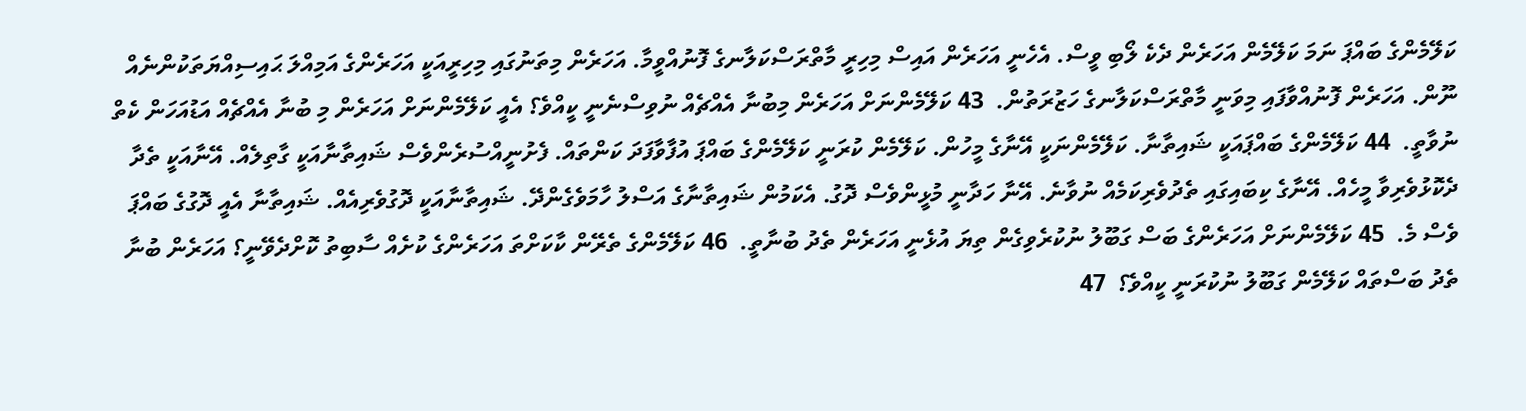ކަލޭމެންގެ ބައްޕަ ނަމަ ކަލޭމެން އަހަރެން ދެކެ ލޯބި ވީސް. އެހެނީ އަހަރެން އައިސް މިހިރީ މާތްރަސްކަލާނގެ ފޮނުއްވީމާ. އަހަރެން މިތަނުގައި މިހިރީއަކީ އަހަރެންގެ އަމިއްލަ ޙައިސިއްޔަތަކުންނެއް ނޫން. އަހަރެން ފޮނުއްވާފައި މިވަނީ މާތްރަސްކަލާނގެ ހަޒުރަތުން.  43 ކަލޭމެންނަށް އަހަރެން މިބުނާ އެއްޗެއް ނުވިސްނެނީ ކީއްވެ؟ އެއީ ކަލޭމެންނަށް އަހަރެން މި ބުނާ އެއްޗެއް އަޑުއަހަން ކެތް ނުވާތީ.  44 ކަލޭމެންގެ ބައްޕައަކީ ޝައިތާނާ. ކަލޭމެންނަކީ އޭނާގެ މީހުން. ކަލޭމެން ކުރަނީ ކަލޭމެންގެ ބައްޕަ އުފާވާފަދަ ކަންތައް. ފެށުނީއްސުރެންވެސް ޝައިތާނާއަކީ ގާތިލެއް. އޭނާއަކީ ތެދާ ދެކޮޅުވެރިވާ މީހެއް. އޭނާގެ ކިބައިގައި ތެދުވެރިކަމެއް ނުވާނެ. އޭނާ ހަދާނީ މުޅީންވެސް ދޮގު. އެކަމުން ޝައިތާނާގެ އަސްލު ހާމަވެގެންދޭ. ޝައިތާނާއަކީ ދޮގުވެރިއެއް. ޝައިތާނާ އެއީ ދޮގުގެ ބައްޕަ ވެސް މެ.  45 ކަލޭމެންނަށް އަހަރެންގެ ބަސް ގަބޫލު ނުކުރެވިގެން ތިޔަ އުޅެނީ އަހަރެން ތެދު ބުނާތީ.  46 ކަލޭމެންގެ ތެރޭން ކާކަށްތަ އަހަރެންގެ ކުށެއް ސާބިތު ކޮށްދެވޭނީ؟ އަހަރެން ބުނާ ތެދު ބަސްތައް ކަލޭމެން ގަބޫލު ނުކުރަނީ ކީއްވެ؟  47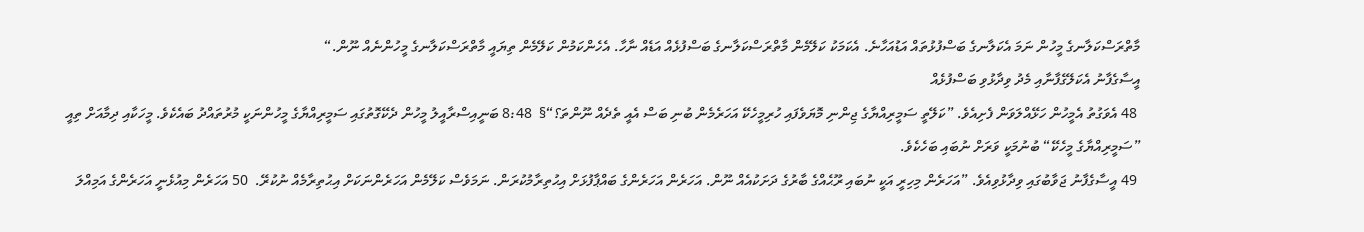މާތްރަސްކަލާނގެ މީހުން ނަމަ އެކަލާނގެ ބަސްފުޅުތައް އަޑުއަހާނެ. އެކަމަކު ކަލޭމެން މާތްރަސްކަލާނގެ ބަސްފުޅެއް އަޑެއް ނާހާ. އެހެންކަމުން ކަލޭމެން ތިޔައީ މާތްރަސްކަލާނގެ މީހުންނެއް ނޫން.“
އީސާގެފާނު އެކަލޭގެފާނާއި މެދު ވިދާޅުވި ބަސްފުޅެއް
 48 އެވަގުތު އެމީހުން ހަޅޭއްލަވަން ފެށިއެވެ. ”ކަލޭތީ ސަމީރިއްޔާގެ ޖިންނި މޮޔަވެފައި ހުރިމީހެކޭ އަހަރެމެން ބުނި ބަސް އެއީ ތެދެއް ނޫންތަ؟“§  8:48 ބަނީއިސްރާއީލު މީހުން ދެކޭގޮތުގައި ސަމީރިއްޔާގެ މީހުންނަކީ މުރުތައްދު ބައެކެވެ. މީހަކާއި ދިމާއަށް ތިއީ ”ސަމީރިއްޔާގެ މީހެކޭ“ ބުނުމަކީ ވަރަށް ނުބައި ބަހެކެވެ.
 49 އީސާގެފާނު ޖަވާބުގައި ވިދާޅުވިއެވެ. ”އަހަރެން މިހިރީ އަކީ ނުބައި ރޫޙެއްގެ ބާރުގެ ދަށަކުއެއް ނޫން. އަހަރެން އަހަރެންގެ ބައްޕާފުޅަށް އިޙުތިރާމުކުރަން. ނަމަވެސް ކަލޭމެން އަހަރެންނަކަށް އިޙުތިރާމެއް ނުކުރޭ.  50 އަހަރެން މިއުޅެނީ އަހަރެންގެ އަމިއްލަ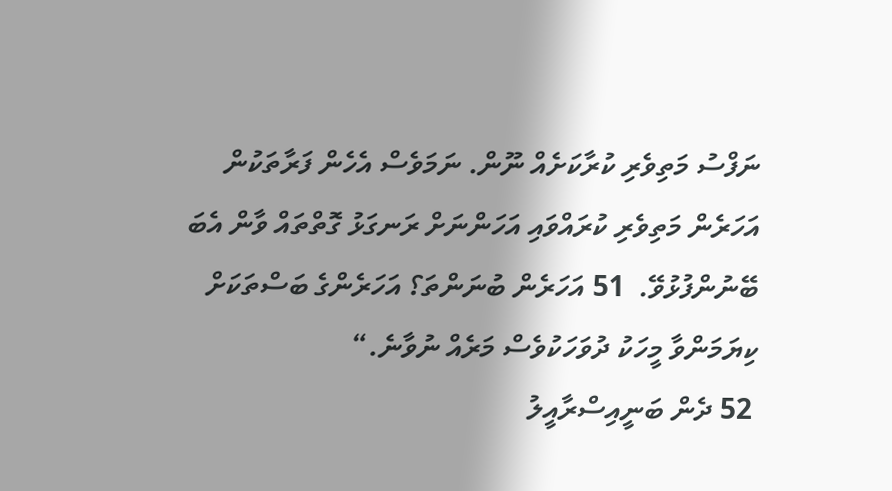ނަފްސު މަތިވެރި ކުރާކަށެއް ނޫން. ނަމަވެސް އެހެން ފަރާތަކުން އަހަރެން މަތިވެރި ކުރައްވައި އަހަންނަށް ރަނގަޅު ގޮތްތައް ވާން އެބަ ބޭނުންފުޅުވޭ.  51 އަހަރެން ބުނަންތަ؟ އަހަރެންގެ ބަސްތަކަށް ކިޔަމަންވާ މީހަކު ދުވަހަކުވެސް މަރެއް ނުވާނެ.“
 52 ދެން ބަނީއިސްރާއީލު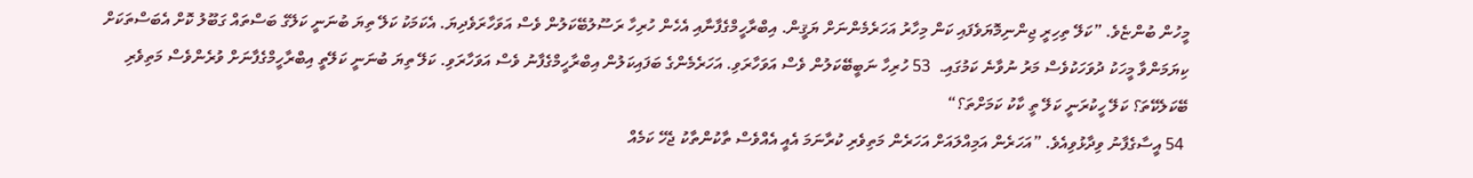މީހުން ބުންޏެވެ. ”ކަލޭ ތިހިރީ ޖިންނިމޮޔަވެފައި ކަން މިހާރު އަހަރެމެންނަށް ޔަޤީން. އިބްރާހީމްގެފާނާއި އެހެން ހުރިހާ ރަސޫލުބޭކަލުން ވެސް އަވަހާރަވެދިޔަ. އެކަމަކު ކަލޭ ތިޔަ ބުނަނީ ކަލޭގެ ބަސްތައް ގަބޫލު ކޮށް އެބަސްތަކަށް ކިޔަމަންވާ މީހަކު ދުވަހަކުވެސް މަރު ނުވާނެ ކަމުގައި.  53 ހުރިހާ ނަބީބޭކަލުން ވެސް އަވަހާރަވި. އަހަރެމެންގެ ބަފައިކަލުން އިބްރާހީމްގެފާނު ވެސް އަވަހާރަވި. ކަލޭ ތިޔަ ބުނަނީ ކަލޭތީ އިބްރާހީމްގެފާނަށް ވުރެންވެސް މަތިވެރި ބޭކަލެކޭތަ؟ ކަލޭ ހީކުރަނީ ކަލޭ ތީ ކާކު ކަމަށްތަ؟“
 54 އީސާގެފާނު ވިދާޅުވިއެވެ. ”އަހަރެން އަމިއްލައަށް އަހަރެން މަތިވެރި ކުރާނަމަ އެއީ އެއްވެސް ތާކުންތާކު ޖެހޭ ކަމެއް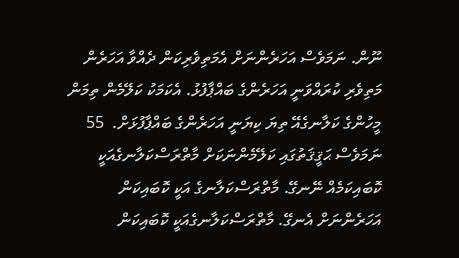ނޫން. ނަމަވެސް އަހަރެންނަށް އެމަތިވެރިކަން ދެއްވާ އަހަރެން މަތިވެރި ކުރައްވަނީ އަހަރެންގެ ބައްޕާފުޅު. އެކަމަކު ކަލޭމެން ތިމަން މީހުންގެ ކަލާނގެއޭ ތިޔަ ކިޔަނީ އަހަރެންގެ ބައްޕާފުޅަށް.  55 ނަމަވެސް ޙަޤީޤަތުގައި ކަލޭމެންނަކަށް މާތްރަސްކަލާނގެއަކީ ކޮބައިކަމެއް ނޭނގޭ. މާތްރަސްކަލާނގެ އަކީ ކޮބައިކަން އަހަރެންނަށް އެނގޭ. މާތްރަސްކަލާނގެއަކީ ކޮބައިކަން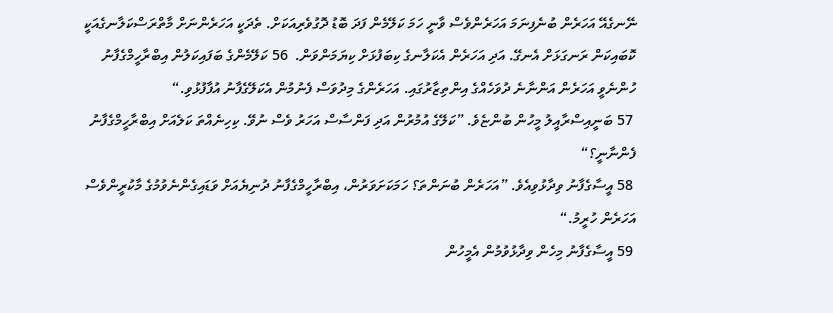ނޭނގެއޭ އަހަރެން ބުނެފިނަމަ އަހަރެންވެސް ވާނީ ހަމަ ކަލޭމެން ފަދަ ބޮޑު ދޮގުވެރިއަކަށް. ތެދަކީ އަހަރެންނަށް މާތްރަސްކަލާނގެއަކީ ކޮބައިކަން ރަނގަޅަށް އެނގޭ. އަދި އަހަރެން އެކަލާނގެ ކިބަފުޅަށް ކިޔަމަންވަން.  56 ކަލޭމެންގެ ބަފައިކަލުން އިބްރާހީމްގެފާނު ހުންނެވީ އަހަރެން އަންނާނެ ދުވަހެއްގެ އިންތިޒާރުގައި. އަހަރެންގެ މިދުވަސް ފެނުމުން އެކަލޭގެފާނު އުފާފުޅުވި.“
 57 ބަނީއިސްރާއީލު މީހުން ބުންޏެވެ. ”ކަލޭގެ އުމުރުން އަދި ފަންސާސް އަހަރު ވެސް ނުވޭ. ކިހިނެއްތަ ކަލެއަށް އިބްރާހީމްގެފާނު ފެންނާނީ؟“
 58 އީސާގެފާނު ވިދާޅުވިއެވެ. ”އަހަރެން ބުނަންތަ؟ ހަމަކަށަވަރުން، އިބްރާހީމްގެފާނު ދުނިޔެއަށް ވަޑައިގެންނެވުމުގެ މާކުރީންވެސް އަހަރެން ހުރީމު.“
 59 އީސާގެފާނު މިހެން ވިދާޅުވުމުން އެމީހުން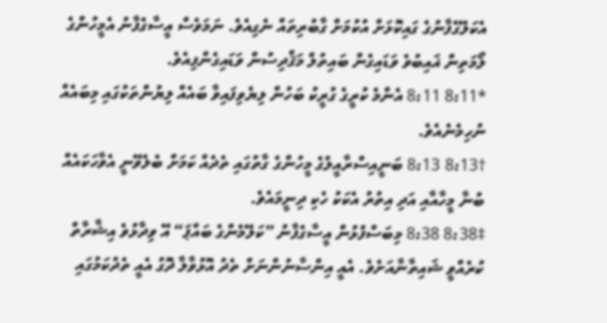އެކަލޭގެފާނުގެ ގައިކޮޅަށް އުކުމަށް ގާބުރިތައް ނެގިއެވެ. ނަމަވެސް އީސާގެފާނު އެމީހުންގެ ލޯމަތިން ޣައިބުވެ ވަޑައިގެން ބައިތުލް މަޤްދިސުން ވަޑައިގެންފިއެވެ.
*8:11 8:11 އެންމެ ކުރީގެ ގުރީކު ބަހުން ލިޔެވިފައިވާ ބައެއް ލިޔުންތަކުގައި މިބައެއް ނުހިމެނެއެވެ.
†8:13 8:13 ބަނީއިސްރާއީލުގެ މީހުންގެ ގާތުގައި ތެދެއް ކަމަށް ބެލެވޭނީ އެވާހަކައެއް ބުނާ މީހާއާއި އަދި އިތުރު އެކަކު ހެކި ދިނީމައެވެ.
‡8:38 8:38 މިބަސްފުޅުން އީސާގެފާނު ”ކަލޭމެންގެ ބައްޕަ“ އޭ ވިދާޅުވެ އިޝާރާތް ކުރެއްވީ ޝައިތާނާއަށެވެ. އެއީ އިންސާނުންނަށް ތެދު އޮޅުވާލާ ދޮގު އެއީ ތެދުކަމުގައި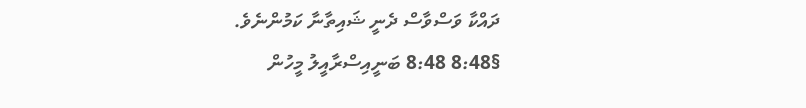ދައްކާ ވަސްވާސް ދެނީ ޝައިތާނާ ކަމުންނެވެ.
§8:48 8:48 ބަނީއިސްރާއީލު މީހުން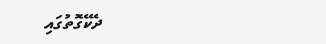ދެކޭގޮތުގައި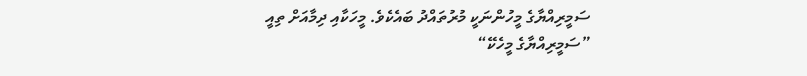ސަމީރިއްޔާގެ މީހުންނަކީ މުރުތައްދު ބައެކެވެ. މީހަކާއި ދިމާއަށް ތިއީ ”ސަމީރިއްޔާގެ މީހެކޭ“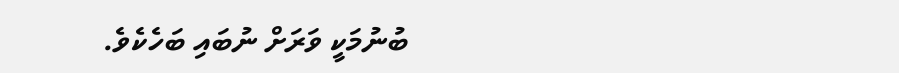ބުނުމަކީ ވަރަށް ނުބައި ބަހެކެވެ.